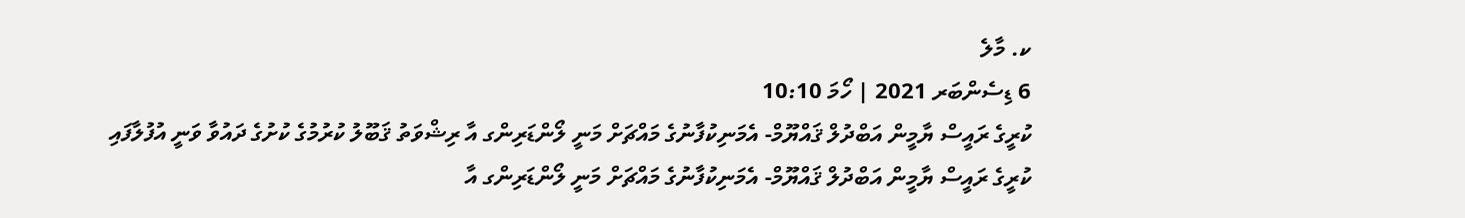ކ. މާލެ
6 ޑިސެންބަރ 2021 | ހޯމަ 10:10
ކުރީގެ ރައީސް ޔާމީން އަބްދުލް ޤައްޔޫމް- އެމަނިކުފާނުގެ މައްޗަށް މަނީ ލޯންޑަރިންގ އާ ރިޝްވަތު ޤަބޫލު ކުރުމުގެ ކުށުގެ ދައުވާ ވަނީ އުފުލާފައި
ކުރީގެ ރައީސް ޔާމީން އަބްދުލް ޤައްޔޫމް- އެމަނިކުފާނުގެ މައްޗަށް މަނީ ލޯންޑަރިންގ އާ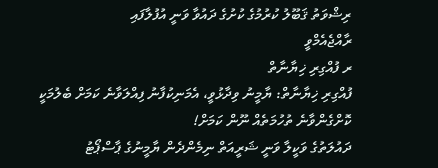ރިޝްވަތު ޤަބޫލު ކުރުމުގެ ކުށުގެ ދައުވާ ވަނީ އުފުލާފައި
ރާއްޖެއެމްވީ
ރ ފުއްގިރި ޚިޔާނާތް
ފުއްގިރި ޚިޔާނާތް: ޔާމީނު ވިދާޅުވީ، އެމަނިކުފާނު ފިއްލަވާނެ ކަމަށް ބެލުމަކީ ކޮށްގެންވާނެ ތުހުމަތެއް ނޫން ކަމަށް!
ދައުލަތުގެ ވަކީލާ ވަނީ ޝަރީއަތް ނިމެންދެން ޔާމީނުގެ ޕާސްޕޯޓު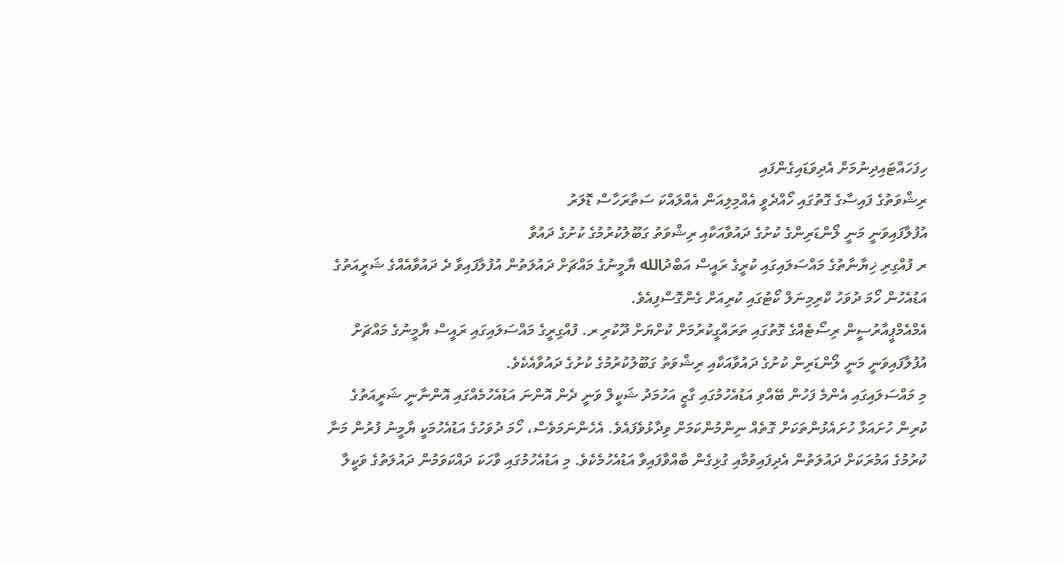ހިފަހައްޓައިދިނުމަށް އެދިވަޑައިގެންފައި
ރިޝްވަތުގެ ފައިސާގެ ގޮތުގައި ހޯއްދެވީ އެއްމިލިއަން އެއްލައްކަ ސަތާރަހާސް ޑޮލަރު
އުފުލާފައިވަނީ މަނީ ލޯންޑަރިންގެ ކުށުގެ ދައުވާއަކާއި ރިޝްވަތު ގަބޫލުކުރުމުގެ ކުށުގެ ދައުވާ
ރ ފުއްގިރި ޚިޔާނާތުގެ މައްސަލައިގައި ކުރީގެ ރައީސް އަބްދުالله ޔާމީނުގެ މައްޗަށް ދައުލަތުން އުފުލާފައިވާ ދެ ދައުވާއެއްގެ ޝަރީއަތުގެ އަޑުއެހުން ހޯމަ ދުވަހު ކްރިމިނަލް ކޯޓުގައި ކުރިއަށް ގެންގޮސްފިއެވެ.
އެމްއެމްޕީއާރުސީން ރިސޯޓެއްގެ ގޮތުގައި ތަރައްގީކުރުމަށް ކުށްޔަށް ދޫކުރި ރ. ފުއްގިރީގެ މައްސަލައިގައި ރައީސް ޔާމީނުގެ މައްޗަށް އުފުލާފައިވަނީ މަނީ ލޯންޑަރިން ކުށުގެ ދައުވާއަކާއި ރިޝްވަތު ގަބޫލުކުރުމުގެ ކުށުގެ ދައުވާއެކެވެ.
މި މައްސަލައިގައި އެންމެ ފަހުން ބޭއްވި އަޑުއެހުމުގައި ގާޒީ އަހުމަދު ޝަކީލް ވަނީ ދެން އޮންނަ އަޑުއެހުމެއްގައި އޮންނާނީ ޝަރީއަތުގެ ކުރިން ހުށައަޅާ ހުށައެޅުންތަކަށް ގޮތެއް ނިންމުންކަމަށް ވިދާޅުވެފައެވެ. އެހެންނަމަވެސް، ހޯމަ ދުވަހުގެ އަޑުއެހުމަކީ ޔާމީނު ފުރުން މަނާ ކުރުމުގެ އަމުރަކަށް ދައުލަތުން އެދިފައިވުމާއި ގުޅިގެން ބާއްވާފައިވާ އަޑުއެހުމެކެވެ. މި އަޑުއެހުމުގައި ވާހަކަ ދައްކަވަމުން ދައުލަތުގެ ވަކީލާ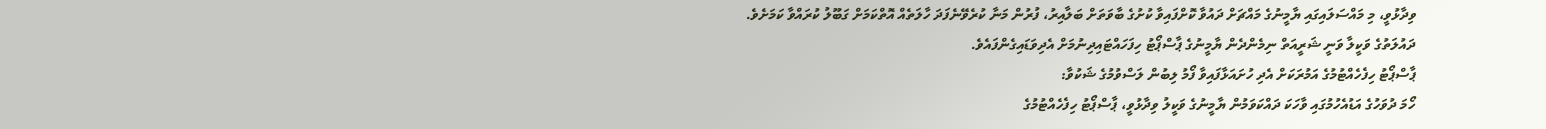ވިދާޅުވީ، މި މައްސަލައިގައި ޔާމީނުގެ މައްޗަށް ދައުވާ ކޮށްފައިވާ ކުށުގެ ބާވަތަށް ބަލާއިރު، ފުރުން މަނާ ކުރެވޭނެފަދަ ހާލަތެއް އޮތްކަމަށް ގަބޫލު ކުރައްވާ ކަމަށެވެ.
ދައުލަތުގެ ވަކީލާ ވަނީ ޝަރީއަތް ނިމެންދެން ޔާމީނުގެ ޕާސްޕޯޓު ހިފަހައްޓައިދިނުމަށް އެދިވަޑައިގެންފައެވެ.
ޕާސްޕޯޓު ހިފެހެއްޓުމުގެ އަމުރަކަށް އެދި ހުށައަޅާފައިވާ ފޯމު ލިބުން ލަސްވުމުގެ ޝަކުވާ:
ހޯމަ ދުވަހުގެ އަޑުއެހުމުގައި ވާހަކަ ދައްކަވަމުން ޔާމީނުގެ ވަކީލު ވިދާޅުވީ، ޕާސްޕޯޓު ހިފެހެއްޓުމުގެ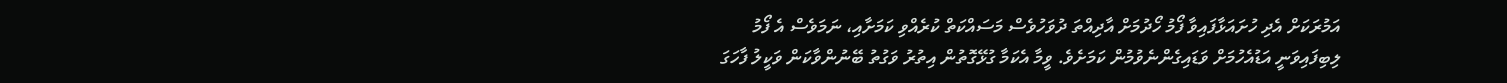އަމުރަކަށް އެދި ހުށައަޅާފައިވާ ފޯމު ހޯދުމަށް އާދިއްތަ ދުވަހުވެސް މަސައްކަތް ކުރެއްވި ކަމަށާއި، ނަމަވެސް އެ ފޯމު ލިބިފައިވަނީ އަޑުއެހުމަށް ވަޑައިގެންނެވުމުން ކަމަށެވެ. ވީމާ އެކަމާ ގުޅޭގޮތުން އިތުރު ވަގުތު ބޭނުންވާކަން ވަކީލު ފާހަގަ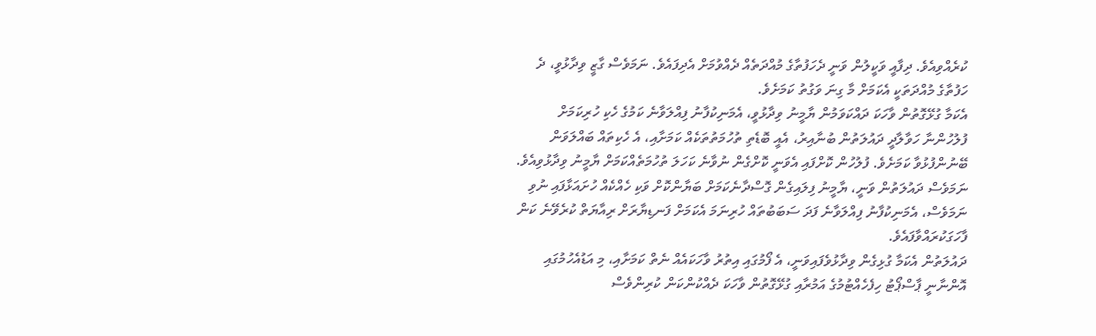ކުރެއްވިއެވެ. ދިފާއީ ވަކީލުން ވަނީ ދެހަފުތާގެ މުއްދަތެއް ދެއްވުމަށް އެދިފައެވެ. ނަމަވެސް ގާޒީ ވިދާޅުވީ، ދެ ހަފުތާގެ މުއްދަތަކީ އެކަމަށް މާ ގިނަ ވަގުތު ކަމަށެވެ.
އެކަމާ ގުޅޭގޮތުން ވާހަކަ ދައްކަވަމުން ޔާމީނު ވިދާޅުވީ، އެމަނިކުފާނު ފިއްލަވާނެ ކަމުގެ ހެކި ހުރިކަމަށް ފުލުހުންނާ ހަވާލާދީ ދައުލަތުން ބުނާއިރު، އެއީ ބޮޑެތި ތުހުމަތުތަކެއް ކަމަށާއި، އެ ހެކިތައް ބައްލަވަން ބޭނުންފުޅުވާ ކަމަށެވެ. ފުލުހުން ކޮށްފައި އެވަނީ ކޮށްގެން ނުވާނެ ކަހަލަ ތުހުމަތެއްކަމަށް ޔާމީނު ވިދާޅުވިއެވެ. ނަމަވެސް ދައުލަތުން ވަނީ، ޔާމީނު ފިލައިގެން ގޮސްދާނެކަމަށް ބަޔާންކޮށް ވަކި ހެއްކެއް ހުށައަޅާފައި ނުވި ނަމަވެސް، އެމަނިކުފާނު ފިއްލަވާނެ ފަދަ ސަބަބުތައް ހުރިނަމަ އެކަމަށް ފަނޑިޔާރަށް ރިއާޔަތް ކުރެވޭނެ ކަން ފާހަގަކުރައްވާފައެވެ.
ދައުލަތުން އެކަމާ ގުޅިގެން ވިދާޅުވެފައިވަނީ، އެ ފޯމުގައި އިތުރު ވާހަކައެއް ނެތް ކަމަށާއި، މި އަޑުއެހުމުގައި އޮންނާނީ ޕާސްޕޯޓު ހިފެހެއްޓުމުގެ އަމުރާއި ގުޅޭގޮތުން ވާހަކަ ދެއްކުންކަން ކުރިންވެސް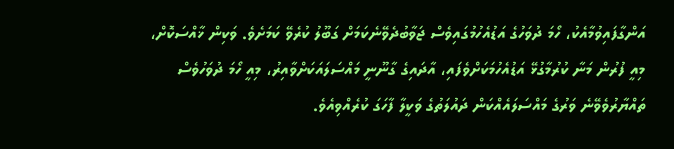އަންގާފައިވުމާއެކު، ހޯމަ ދުވަހުގެ އަޑުއެހުމުގައިވެސް ޖަވާބުދެވޭނެކަމަށް ގަބޫލު ކުރެވޭ ކަމަށެވެ. ވަކިން ޚާއްސަކޮށް، މިއީ ފުރުން މަނާ ކުރުމާގުޅޭ އަޑުއެހުމަކަށްވެފައި، އާދައިގެ ގާނޫނީ މައްސަލައަކަށްވާއިރު، މިއީ ހޯމަ ދުވަހުވެސް ތައްޔާރުވެވޭނެ ވަރުގެ މައްސަލައެއްކަން ދައުލަތުގެ ވަކީލާ ފާހަގަ ކުރެއްވިއެވެ.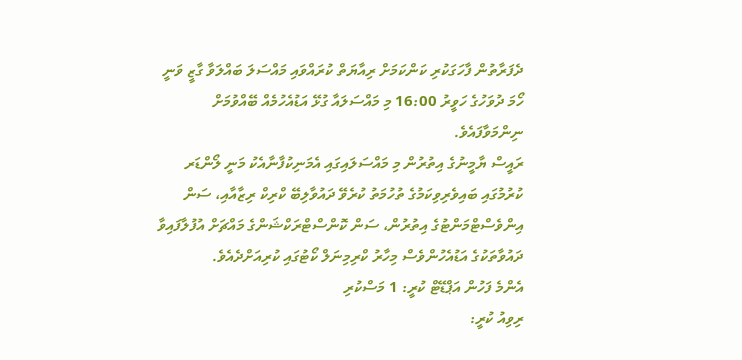ދެފަރާތުން ފާހަގަކުރި ކަންކަމަށް ރިއާޔަތް ކުރައްވައި މައްސަލަ ބައްލަވާ ގާޒީ ވަނީ ހޯމަ ދުވަހުގެ ހަވީރު 16:00 މި މައްސަލައާ ގުޅޭ އަޑުއެހުމެއް ބޭއްވުމަށް ނިންމަވާފައެވެ.
ރައީސް ޔާމީނުގެ އިތުރުން މި މައްސަލައިގައި އެމަނިކުފާނާއެކު މަނީ ލޯންޑަރ ކުރުމުގައި ބައިވެރިވިކަމުގެ ތުހުމަތު ކުރެވޭ ދައުވާލިބޭ ކްރިކް ރިޒާއާއި، ސަން އިންވެސްޓްމަންޓުގެ އިތުރުން، ސަން ކޮންސްޓްރަކްޝަންގެ މައްޗަށް އުފުލާފައިވާ ދައުވާތަކުގެ އަޑުއެހުންވެސް މިހާރު ކްރިމިނަލް ކޯޓުގައި ކުރިއަށްދެއެވެ.
އެންމެ ފަހުން އަޕްޑޭޓް ކުރީ: 1 މަސްކުރި
ރިވިއު ކުރީ: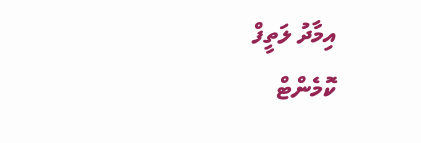އިމާދު ލަތީފް
ކޮމެންޓް